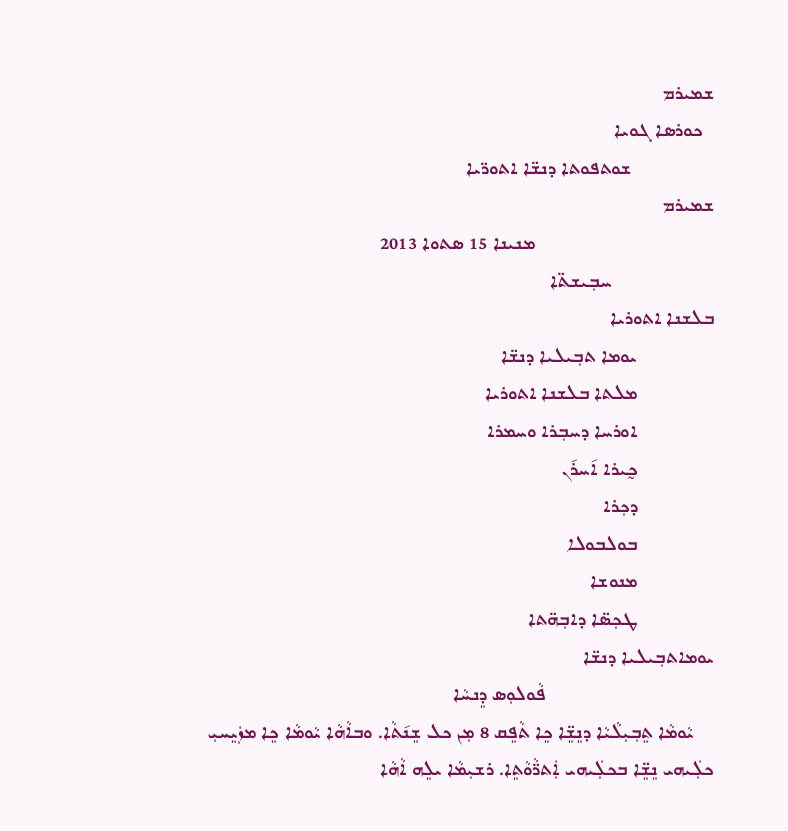ܫܡܝܪܡ
  ܟܘܪܣܐ ܓܘܝܐ
                ܫܘܬܦܘܬܐ ܕܢܫ̈ܐ ܐܬܘܖ̈ܝܐ
ܫܡܝܪܡ
                                   ܡܢܝܢܐ 15 ܣܬܘܐ 2013
                    ܚܒܼܝܫܬ̈ܐ
ܒܠܫܢܐ ܐܬܘܪܝܐ
               ܝܘܡܐ ܬܒܼܝܠܝܐ ܕܢܫ̈ܐ
               ܡܠܬܐ ܒܠܫܢܐ ܐܬܘܪܝܐ
               ܐܘܪܚܐ ܕܚܒܼܪܐ ܘܚܡܪܐ
               ܟ̰ܝܪܐ ܐ݇ܚܪ݇ܢ
               ܕܟܼܪܐ
               ܒܘܠܒܘܠܐ
               ܡܢܘܫܐ
               ܛܟܼܣ̈ܐ ܕܐܒܼܗ̈ܬܐ
ܝܘܡܐܬܒܼܝܠܝܐ ܕܢܫ̈ܐ
                                 ܦܵܘܠܘܼܣ ܕܸܢܚܵܐ
    ܝܵܘܡܵܐ ܬܸܒܼܝܼܠܵܝܵܐ ܕܢܸܫܸ̈ܐ ܟܸܐ ܬܵܦܸܩ 8 ܡܼܢ ܟܠ ܫܸܢ݇ܬܵܐ. ܘܒܐܵܗܵܐ ܝܵܘܡܵܐ ܟܸܐ ܡܙܲܝܸܚܝܼ ܟܠܲܝܗܝ ܢܸܫܸ̈ܐ ܒܟܠܲܝܗܝ ܐܲܬܖ̈ܵܘܵܬܸܐ. ܪܫܝܼܡܵܐ ܝܠܸܗ ܐܵܗܵܐ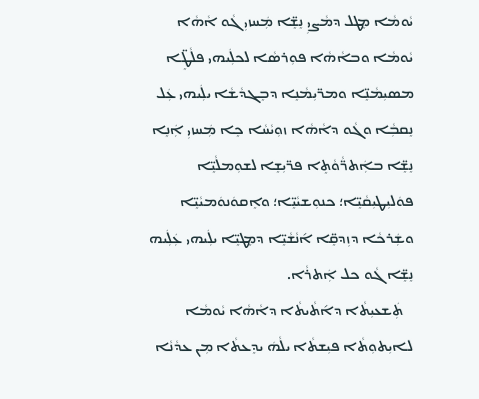ܝܵܘܡܵܐ ܡܸܛܠ ܕܡܵܨܝܼ ܢܸܫܸ̈ܐ ܡܲܚܙܝܼ ܓܵܘ ܐܵܗܵܐ ܝܵܘܡܵܐ ܘܒܐܵܗܵܐ ܦܘܼܪܣܵܐ ܠܟܠܲܝܗܝ ܦܠܵܛܸ̈ܐ ܡܣܝܼܡܵܢܸ̈ܐ ܘܡܖ̈ܝܼܡܵܢܸܐ ܕܒܸܓܕܵܫܵܐ ܝܠܲܝܗܝ ܥܲܠ ܢܸܩܒܼܵܐ ܘܓܵܘ ܕܐܵܗܵܐ ܙܘܼܝܵܚܵܐ ܟܸܐ ܡܲܚܙܝܼ ܐܲܢܸܐ ܢܸܫܸ̈ܐ ܒܐܲܬܖ̈ܵܘܵܬܸܐ ܦܖ̈ܝܼܫܸܐ ܠܫܘܼܡܠܵܝܸ̈ܐ ܦܘܿܠܝܼܛܝܼܩܵܝܸ̈ܐ؛ ܟܢܘܼܫܝܵܝܸ̈ܐ؛ ܘܐܸܩܘܿܢܘܿܡܝܵܝܸ̈ܐ ܘܫܲܪܟܵܐ ܕܙܼܕܩܸ̈ܐ ܐ݇ܢܵܫܵܝܸ̈ܐ ܕܡܸܛܝܸ̈ܐ ܝܠܲܝܗܝ ܥܲܠܲܝܗ ܢܸܫܸ̈ܐ ܓܵܘ ܟܠ ܐܲܬܪܵܐ.
   ܬܲܫܥܝܼܬܵܐ ܕܐ݇ܬܵܝܬܵܐ ܕܐܵܗܵܐ ܝܵܘܡܵܐ ܠܐܝܼܬܘܼܬܵܐ ܦܝܼܫܬܵܐ ܝܠܵܗܿ ܝܕܸܥܬܵܐ ܡܼܢ ܥܕܵܢܵܐ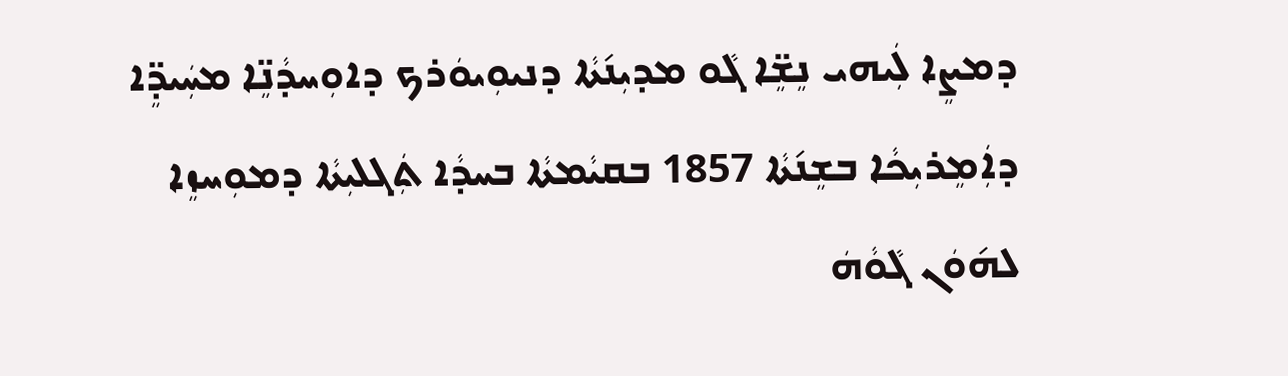ܕܡܨܸܐ ܠܲܝܗܝ ܢܸܫܸ̈ܐ ܓܵܘ ܡܕܝܼܢ݇ܬܵܐ ܕܢܝܘܼܝܘܿܪܟ ܕܐܘܼܚܕܵܢܸ̈ܐ ܡܚܲܝܕܸ̈ܐ ܕܐܲܡܸܪܝܼܟܵܐ ܒܫܸܢ݇ܬܵܐ 1857 ܒܩܝܵܡܬܵܐ ܒܚܕܵܐ ܬܲܓܠܝܼܬܵܐ ܕܡܘܼܚܙܸܐ ܠܗ݇ܘܿܢ ܓܵܘܵܗܿ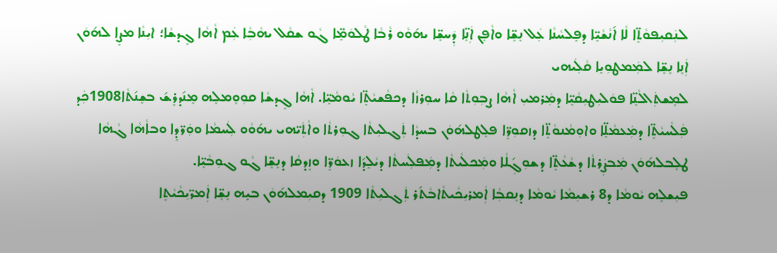ܠܢܲܩܝܼܦܘܵܬܸ̈ܐ ܠܵܐ ܐ݇ܢܵܫܵܝܸ̈ܐ ܕܦܸܠܚܵܢܵܐ ܥܲܠ ܢܸܫܸ̈ܐ ܘܐܵܦܸܢ ܐܲܢܸ̈ܐ ܕܲܚܫܸ̈ܐ ܝܗ݇ܘܵܘ ܪܵܒܵܐ ܛܵܠܘܿܡܸ̈ܐ ܓܵܘ ܫܩܵܠ ܝܗܵܒܼܵܐ ܥܲܡ ܐܵܗܵܐ ܓܸܕܫܵܐ؛ ܐܝܼܢܵܐ ܡܨܸܐ ܠܗ݇ܘܿܢ ܐܲܢܸܐ ܢܸܫܸ̈ܐ ܠܡܲܡܛܘܼܝܸܐ ܩܵܠܲܝܗܝ
ܠܡܸܫܬܲܐܠܵܢܸ̈ܐ ܦܘܿܠܝܼܛܝܼܩܵܝܸ̈ܐ ܕܡܲܪܡܝܼ ܐܵܗܵܐ ܨܒܼܘܼܬܵܐ ܩܵܐ ܚܘܼܪܙܵܐ ܕܟܦܵܫܝܵܬܸ̈ܐ ܝܵܘܡܵܝܸ̈ܐ. ܐܵܗܵܐ ܓܸܕܫܵܐ ܩܘܼܘܸܡܠܸܗ ܡܸܢ݇ܕܪܸܫ݇ ܒܫܸܢ݇ܬܵܐ1908ܟܲܕ ܦܲܠܵܚܝܵܬܸ̈ܐ ܕܡܲܥܡܵܠܸ̈ܐ ܘܐܘܼܡܵܢܘܵܬܸ̈ܐ ܕܙܩܘܼܖܸ̈ܐ ܦܠܸܛܠܗ݇ܘܿܢ ܒܚܕܵܐ ܬܲܓܠܝܼܬܵܐ ܓܘܼܪܬܵܐ ܘܐܵܬܲܝ̈ܗܝ ܝܗ݇ܘܵܘ ܠܲܚܡܵܐ ܘܘܲܖ̈ܕܸܐ ܘܒܐܵܗܵܐ ܓܵܗܵܐ ܛܠܸܒܠܗ݇ܘܿܢ ܡܲܒܨܲܪܬܵܐ ܕܫܵܥܵܬܸ̈ܐ ܕܫܘܼܓܼ݇ܠܵܐ ܘܡܲܟܠܵܝܬܵܐ ܕܡܲܦܠܲܚܬܵܐ ܕܝܵܠܸܕ݇ܐ ܙܥܘܿܖܸ̈ܐ ܘܙܸܕܩܵܐ ܕܢܸܫܸ̈ܐ ܓܵܘ ܓܘܼܒܵܝܸ̈ܐ.
ܦܝܼܫܠܸܗ ܝܵܘܡܵܐ ܕ8 ܪܫܝܼܡܵܐ ܝܵܘܡܵܐ ܕܢܸܩܒܼܵܐ ܐܲܡܪܝܼܟܵܝܬܵܐܒܵܬ݇ܪ ܬܲܓܠܝܼܬܵܐ 1909 ܕܩܝܼܡܠܗ݇ܘܿܢ ܒܝܼܸܗ ܢܸܫܸ̈ܐ ܐܲܡܖ̈ܝܼܟܵܝܵܬܸܐ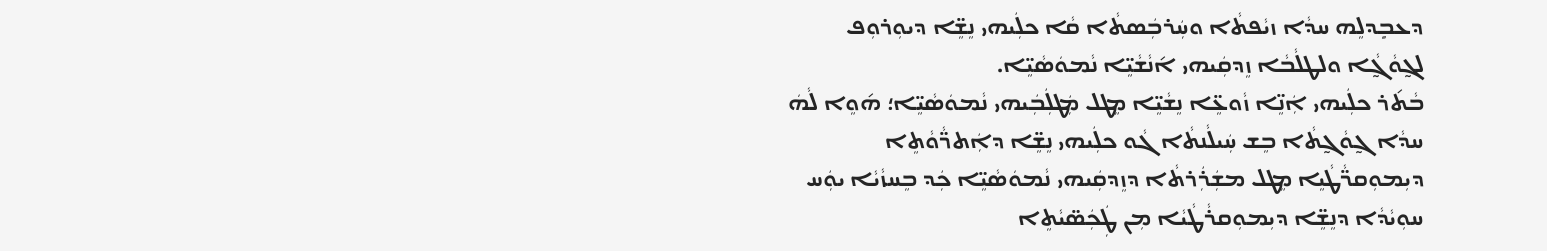ܕܥܒܼܸܕܠܸܗ ܚܕܵܐ ܙܝܵܦܬܵܐ ܘܚܲܪܒܲܣܬܵܐ ܩܵܐ ܟܠܲܝܗܝ ܢܸܫܸ̈ܐ ܕܝܘܼܪܘܼܦ ܠܓ̰ܘܵܓ̰ܵܐ ܘܠܛܠܵܒܵܐ ܙܸܕܩܲܝܗܝ ܐ݇ܢܵܫܵܝܸ̈ܐ ܢܵܡܘܿܣܵܝܸ̈ܐ.
ܒܵܬ݇ܪ ܟܠܲܝܗܝ ܐܲܢܸ̈ܐ ܙܵܘܥܸ̈ܐ ܢܸܫܵܝܸ̈ܐ ܡܸܛܠ ܡܲܛܠܲܒܲܝܗܝ ܢܵܡܘܿܣܵܝܸ̈ܐ؛ ܗ݇ܘܸܐ ܠܵܗܿ ܚܕܵܐ ܓ̰ܘܵܓ̰ܬܵܐ ܒܸܫ ܚܲܝܠܵܢܬܵܐ ܓܵܘ ܟܠܲܝܗܝ ܢܸܫܸ̈ܐ ܕܐܲܬܖ̈ܵܘܵܬܸܐ ܕܝܼܡܘܼܩܖ̈ܵܛܵܝܸܐ ܡܸܛܠ ܡܫܲܪܲܪܬܵܐ ܕܙܸܕܩܲܝܗܝ ܢܵܡܘܿܣܵܝܸ̈ܐ ܟܲܕ ܒܸܚܙܵܝܵܐ ܝܘܲܚ ܚܘܼܝܵܕܵܐ ܕܢܸܫܸ̈ܐ ܕܝܼܡܘܼܩܪܵܛܵܝܵܐ ܡܼܢ ܛܲܟܲܣ̈ܝܵܬܸܐ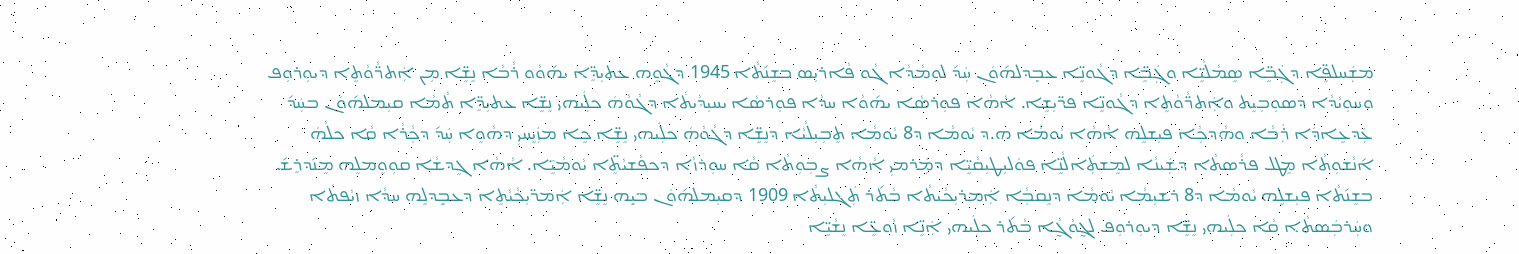ܡܫܲܚܠܦܸ̈ܐ ܕܓܲܒܸ̈ܐ ܣܸܡܵܠܵܝܸ̈ܐ ܘܓܲܒܸ̈ܐ ܕܓܵܘܢܸ̈ܐ ܥܒܼܸܕܠܗ݇ܘܿܢ ܚܲܕ݇ ܠܘܼܡܵܕܵܐ ܓܵܘ ܦܵܐܪܝܼܣ ܒܫܸܢ݇ܬܵܐ 1945 ܕܓܵܘܸܗ ܥܬܝܼܕܸ̈ܐ ܝܗ݇ܘܵܘ ܪܵܒܵܐ ܢܸܫܸ̈ܐ ܡܼܢ ܐܲܬܖ̈ܵܘܵܬܸܐ ܕܝܘܼܪܘܼܦ ܘܚܘܼܝܵܕܵܐ ܕܣܘܼܒܼܝܸܬ ܘܐܲܬܖ̈ܵܘܵܬܸܐ ܕܓܵܘܢܸ̈ܐ ܦܖ̈ܝܼܫܸܐ. ܐܵܗܵܐ ܦܘܼܪܣܵܐ ܝܗ݇ܘܵܐ ܚܕܵܐ ܦܘܼܪܣܵܐ ܝܚܝܼܕܵܝܬܵܐ ܕܓܵܘܵܗܿ ܟܠܲܝܗܝ ܢܸܫܸ̈ܐ ܥܬܝܼܕܸ̈ܐ ܬܵܡܵܐ ܩܝܼܡܠܗ݇ܘܿܢ ܒܚܲܕ݇ ܥܲܕܥܸܐܕܵܐ ܪܲܒܵܐ ܘܗܵܕܟܼܵܐ ܦܝܼܫܠܸܗ ܐܵܗܵܐ ܝܵܘܡܵܐ ܗ.ܕ ܝܵܘܡܵܐ ܕ8 ܝܵܘܡܵܐ ܬܸܒܼܝܼܠܵܝܵܐ ܕܢܸܫܸ̈ܐ ܕܓܵܘܵܗܿ ܟܠܲܝܗܝ ܢܸܫܸ̈ܐ ܟܸܐ ܡܙܲܝܸܚܝܼ ܕܗܵܘܸܐ ܚܲܕ݇ ܕܟܼܵܪܵܐ ܩܵܐ ܟܠܵܗܿ ܐ݇ܢܵܫܘܼܬܵܐ ܡܸܛܠ ܦܪܵܣܬܵܐ ܕܫܲܝܢܵܐ ܠܡܸܫܬܲܐܠܵܢܸ̈ܐ ܦܘܿܠܝܼܛܝܼܩܵܝܸ̈ܐ ܕܡܲܪܡܝܼ ܐܵܗܵܐ ܨܒܼܘܼܬܵܐ ܩܵܐ ܚܘܼܪܙܵܐ ܕܟܦܵܫܝܵܬܸ̈ܐ ܝܵܘܡܵܝܸ̈ܐ. ܐܵܗܵܐ ܓܸܕܫܵܐ ܩܘܼܘܸܡܠܸܗ ܡܸܢ݇ܕܪܸܫ݇ ܒܫܸܢ݇ܬܵܐ ܦܝܼܫܠܸܗ ܝܵܘܡܵܐ ܕ8 ܪܫܝܼܡܵܐ ܝܵܘܡܵܐ ܕܢܸܩܒܼܵܐ ܐܲܡܪܝܼܟܵܝܬܵܐ ܒܵܬ݇ܪ ܬܲܓܠܝܼܬܵܐ 1909 ܕܩܝܼܡܠܗ݇ܘܿܢ ܒܝܼܸܗ ܢܸܫܸ̈ܐ ܐܲܡܖ̈ܝܼܟܵܝܵܬܸܐ ܕܥܒܼܸܕܠܸܗ ܚܕܵܐ ܙܝܵܦܬܵܐ ܘܚܲܪܒܲܣܬܵܐ ܩܵܐ ܟܠܲܝܗܝ ܢܸܫܸ̈ܐ ܕܝܘܼܪܘܼܦ ܠܓ̰ܘܵܓ̰ܵܐ ܒܵܬ݇ܪ ܟܠܲܝܗܝ ܐܲܢܸ̈ܐ ܙܵܘܥܸ̈ܐ ܢܸܫܵܝܸ̈ܐ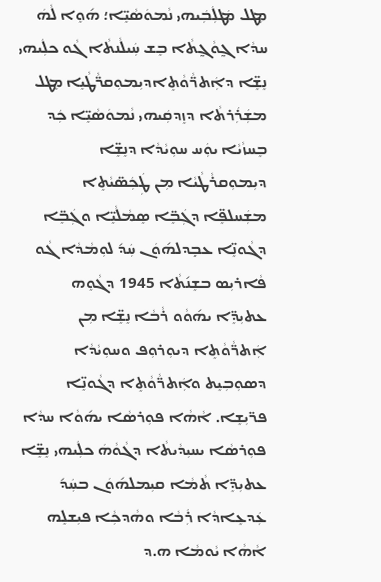ܡܸܛܠ ܡܲܛܠܲܒܲܝܗܝ ܢܵܡܘܿܣܵܝܸ̈ܐ؛ ܗ݇ܘܸܐ ܠܵܗܿ ܚܕܵܐ ܓ̰ܘܵܓ̰ܬܵܐ ܒܸܫ ܚܲܝܠܵܢܬܵܐ ܓܵܘ ܟܠܲܝܗܝ ܢܸܫܸ̈ܐ ܕܐܲܬܖ̈ܵܘܵܬܸܐܕܝܼܡܘܼܩܖ̈ܵܛܵܝܸܐ ܡܸܛܠ ܡܫܲܪܲܪܬܵܐ ܕܙܸܕܩܲܝܗܝ ܢܵܡܘܿܣܵܝܸ̈ܐ ܟܲܕ ܒܸܚܙܵܝܵܐ ܝܘܲܚ ܚܘܼܝܵܕܵܐ ܕܢܸܫܸ̈ܐ ܕܝܼܡܘܼܩܪܵܛܵܝܵܐ ܡܼܢ ܛܲܟܲܣ̈ܝܵܬܸܐ ܡܫܲܚܠܦܸ̈ܐ ܕܓܲܒܸ̈ܐ ܣܸܡܵܠܵܝܸ̈ܐ ܘܓܲܒܸ̈ܐ ܕܓܵܘܢܸ̈ܐ ܥܒܼܸܕܠܗ݇ܘܿܢ ܚܲܕ݇ ܠܘܼܡܵܕܵܐ ܓܵܘ ܦܵܐܪܝܼܣ ܒܫܸܢ݇ܬܵܐ 1945 ܕܓܵܘܸܗ ܥܬܝܼܕܸ̈ܐ ܝܗ݇ܘܵܘ ܪܵܒܵܐ ܢܸܫܸ̈ܐ ܡܼܢ ܐܲܬܖ̈ܵܘܵܬܸܐ ܕܝܘܼܪܘܼܦ ܘܚܘܼܝܵܕܵܐ ܕܣܘܼܒܼܝܸܬ ܘܐܲܬܖ̈ܵܘܵܬܸܐ ܕܓܵܘܢܸ̈ܐ ܦܖ̈ܝܼܫܸܐ. ܐܵܗܵܐ ܦܘܼܪܣܵܐ ܝܗ݇ܘܵܐ ܚܕܵܐ ܦܘܼܪܣܵܐ ܝܚܝܼܕܵܝܬܵܐ ܕܓܵܘܵܗܿ ܟܠܲܝܗܝ ܢܸܫܸ̈ܐ ܥܬܝܼܕܸ̈ܐ ܬܵܡܵܐ ܩܝܼܡܠܗ݇ܘܿܢ ܒܚܲܕ݇ ܥܲܕܥܸܐܕܵܐ ܪܲܒܵܐ ܘܗܵܕܟܼܵܐ ܦܝܼܫܠܸܗ ܐܵܗܵܐ ܝܵܘܡܵܐ ܗ.ܕ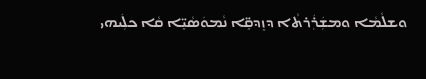ܘܫܠܵܡܵܐ ܘܡܫܲܪܲܪܬܵܐ ܕܙܸܕܩܸ̈ܐ ܢܵܡܘܿܣܵܝܸ̈ܐ ܩܵܐ ܟܠܲܝܗܝ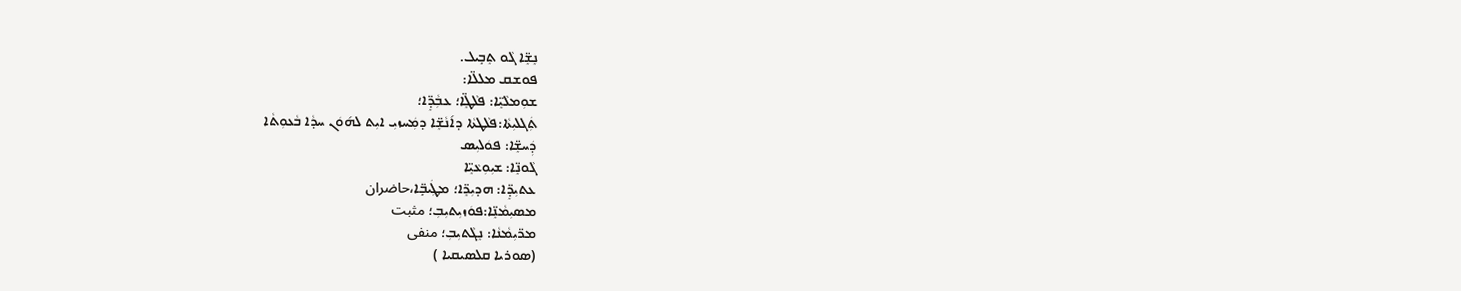ܢܸܫܸ̈ܐ ܓܵܘ ܬܸܒܼܸܝܠ.
ܦܘܫܩ ܡܠܠ̈ܐ:
ܫܘܼܡܠܵܝܸ̈ܐ: ܦܠܵܛܸ̈ܐ؛ ܥܒܼܵܕܸ̈ܐ؛
ܬܲܓܠܝܼܬܵܐ:ܦܠܵܛܬܵܐ ܕܐ݇ܢܵܫܸ̈ܐ ܕܡܲܚܙܝܼ ܐܝܼܬ ܠܗ݇ܘܿܢ ܚܕܵܐ ܒܵܥܘܼܬܵܐ
ܕܲܚܫܸ̈ܐ: ܦܘܿܠܝܼܣ
ܓܵܘܢܸ̈ܐ: ܫܝܼܘܼܥܵܝܸ̈ܐ
ܥܬܝܼܕܸ̈ܐ: ܗܕܝܼܖܸ̈ܐ؛ ܡܛܲܝܒܼܸ̈ܐ،حاضران
ܡܣܝܼܡܵܢܸ̈ܐ:ܦܘܿܙܝܼܬܝܼܒܼ؛ مثبت
ܡܖ̈ܝܼܡܵܢܵܐ: ܢܸܓܵܬܝܼܒܼ؛ منفی
(ܣܘܪܝܐ ܩܠܣܝܩܝܐ )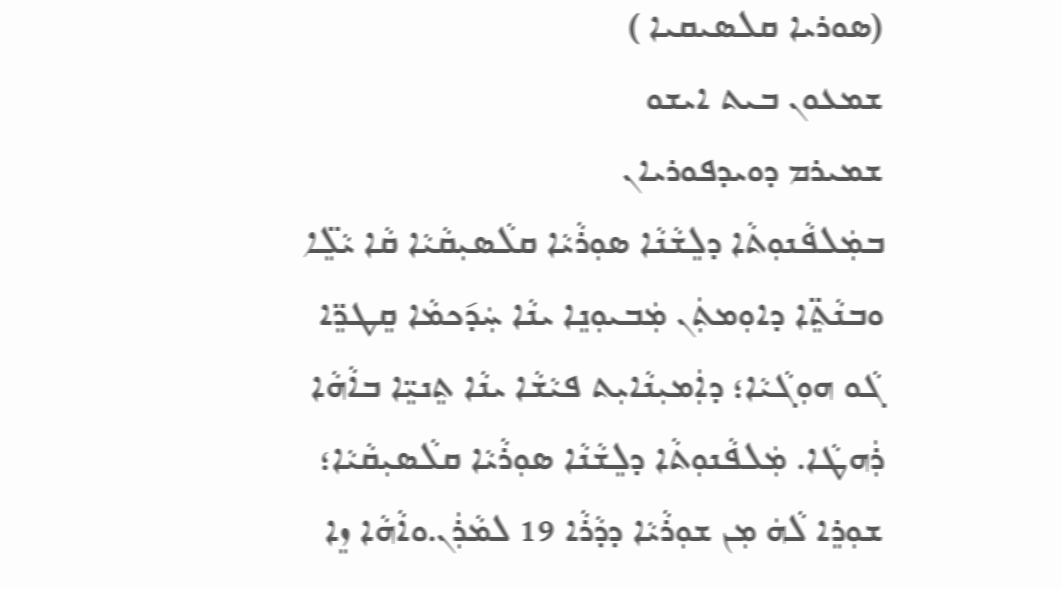(ܣܘܪܝܐ ܩܠܣܝܩܝܐ )
ܫܡܥܘܢ ܒܝܬ ܐܝܫܘ
ܫܡܝܪܡ ܕܘܝܕܦܘܪܝܐܢ
ܒܡܲܠܦܵܢܘܼܬܵܐ ܕܠܸܫܵܢܵܐ ܣܘܼܪܵܝܵܐ ܩܠܵܣܝܼܩܵܝܵܐ ܩܵܐ ܝܵܠܸ̈ܐ ܘܒܢܵܬܸ̈ܐ ܕܐܘܼܡܬܲܢ ܡܲܒܝܘܼܢܸܐ ܝܢܵܐ ܚܲܕ݇ܟܡܵܐ ܩܸܛܖܸ̈ܐ ܓܵܘ ܗܘܼܓܵܝܵܐ؛ ܕܐܲܡܝܼܢܵܐܝܼܬ ܦܝܵܫܵܐ ܝܢܵܐ ܬܸܢܝܸ̈ܐ ܒܐܵܗܵܐ ܪܲܗܛܵܐ. ܡܲܠܦܵܢܘܼܬܵܐ ܕܠܸܫܵܢܵܐ ܣܘܼܪܵܝܵܐ ܩܠܵܣܝܼܩܵܝܵܐ؛ ܫܘܼܪܸܐ ܠܵܗܿ ܡܼܢ ܫܘܼܪܵܝܵܐ ܕܕܵܪܵܐ 19 ܠܡܵܪܲܢ.ܘܐܵܗܵܐ ܙܸܐ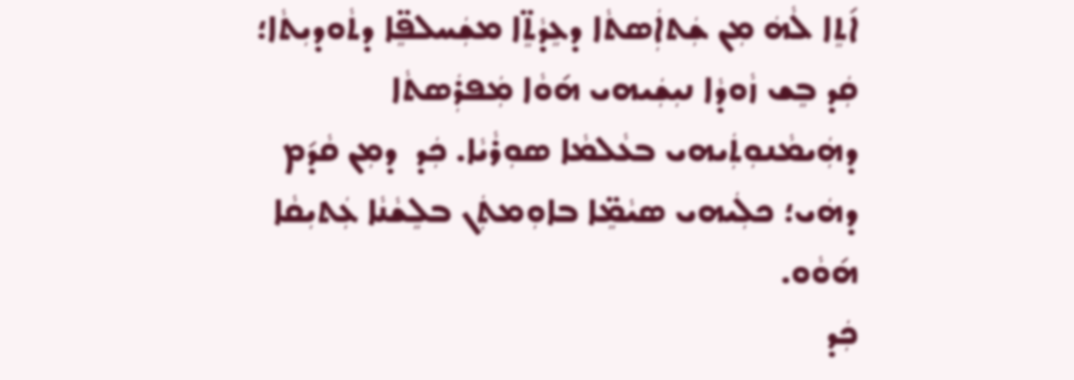ܐ݇ܬܸܐ ܠܵܗܿ ܡܼܢ ܫܲܬܐܲܣܬܵܐ ܕܥܸܕܵܬܸ̈ܐ ܡܫܲܚܠܦܸ̈ܐ ܕܬܵܘܕܝܼܬܵܐ؛ ܩܲܕ ܒܸܫ ܙܵܘܕܵܐ ܢܝܼܫܲܝܗܝ ܗ݇ܘܵܐ ܡܲܦܪܲܣܬܵܐ ܕܗܲܝܡܵܢܘܼܬܲܝܗܝ ܒܥܵܠܡܵܐ ܣܘܼܪܵܝܵܐ. ܟܲܕ  ܕܡܼܢ ܩܵܕ݇ܡ ܕܗܿܝ؛ ܟܠܲܝܗܝ ܣܝܵܡܸ̈ܐ ܒܐܘܼܡܬܲܢ ܒܠܸܫܵܢܵܐ ܥܲܬܝܼܩܵܐ ܗ݇ܘܵܘ.
ܟܲܕ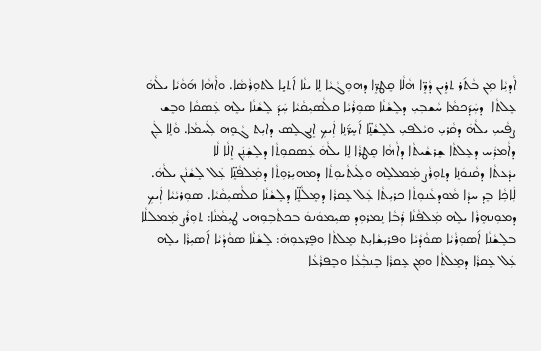ܐܵܕܝܼܵܐ ܡܼܢ ܒܵܬ݇ܪ ܬܪܸܝܢ ܕܵܖܸ̈ܐ ܗܵܠܵܐ ܩܸܛܖܸ̈ܐ ܕܗܘܼܓܵܝܵܐ ܠܸܐ ܝܢܵܐ ܐ݇ܬܝܼܸܐ ܠܬܘܼܪܵܣܵܐ. ܘܐܵܗܵܐ ܗ݇ܘܵܝܵܐ ܝܠܵܗܿ ܥܸܠܬܵܐ  ܕܚܲܕ݇ܟܡܵܐ ܚܵܫܒܼܝܼ ܕܠܸܫܵܢܵܐ ܣܘܼܪܵܝܵܐ ܩܠܵܣܝܼܩܵܝܵܐ ܚܲܕ݇ ܠܸܫܵܢܵܐ ܝܠܸܗ ܥܲܣܩܵܐ ܘܒܸܫ ܨܦܵܝܝܼ ܝܠܵܗܿ ܕܩܵܪܝܼ ܘܝܵܠܦܝܼ ܠܠܸܫܵܢܸ̈ܐ ܐ݇ܚܸܖ̈݇ܢܸܐ ܐܲܝܟܼ ܐܸܢܓܠܸܣ ܕܐܝܼܬ ܓܵܘܸܗ ܠܲܚܡܵܐ. ܘܵܠܸܐ ܠܲܢ ܕܐܵܡܪܲܚ ܕܥܸܠܬܵܐ ܫܸܪܫܵܝܬܵܐ ܕܐܵܗܵܐ ܩܸܛܪܵܐ ܠܸܐ ܝܠܵܗܿ ܥܲܣܩܘܼܬܵܐ ܕܠܸܫܲܢܲܢ ܐܸܠܵܐ ܠܵܐ
ܝܕܵܥܬܵܐ ܕܩܵܢܘܿܢܸܐ ܕܬܘܼܪܵܨ ܡܲܡܠܠܸܗ ܘܠܲܝܬܵܝܘܼܬܵܐ ܕܡܗܝܼܪܘܼܬܵܐ ܕܡܲܠܦܵܢܸ̈ܐ ܥܲܠ ܠܸܫܵܢܵܢ ܝܠܵܗܿ.
ܠܲܐܟܼܵܐ ܒܸܕ ܚܕܵܐ ܡܵܘܕܥܵܢܘܼܬܵܐ ܟܪܝܼܬܵܐ ܥܲܠ ܥܸܩܪܵܐ ܕܡܸܠܵܠܸ̈ܐ ܕܠܸܫܵܢܵܐ ܩܠܵܣܝܼܩܵܝܵܐ. ܣܘܼܪܝܵܝܵܐ ܐܲܝܟܼ ܕܡܘܼܢܗܸܪܵܐ ܝܠܸܗ ܡܲܠܦܵܢܵܐ ܪܲܒܵܐ ܢܸܡܪܘܼܕ ܣܝܼܡܘܿܢܘܿ ܒܟܬܵܒܼܘܼܗܝ ܛܝܼܡܵܢܵܐ: ܬܘܼܪܵܨ ܡܲܡܠܠܵܐ ܒܠܸܫܵܢܵܐ ܐ݇ܣܘܼܪܵܝܵܐ ܣܘܵܕܵܝܵܐ ܘܦܪܝܼܫܵܐܝܼܬ ܡܸܠܬܵܐ ܘܦܸܖ̈ܥܘܼܗܿ: ܠܸܫܵܢܵܐ ܣܘܵܕܵܝܵܐ ܐ݇ܣܝܼܪܵܐ ܝܠܸܗ ܥܲܠ ܥܸܩܪܵܐ ܕܡܸܠܬܵܐ ܘܡܼܢ ܥܸܩܪܵܐ ܒܸܢܒܼܵܥܵܐ ܘܒܸܦܪܵܥܵܐ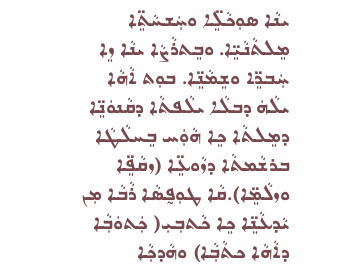ܝܢܵܐ ܣܘܼܟܵܠܸ̈ܐ ܘܚܲܫܚܵܬܸ̈ܐ ܡܸܠܬܵܢܵܝܸ̈ܐ. ܘܒܸܬܪܵܨܵܐ ܝܢܵܐ ܙܸܐ ܚܲܒܖܸ̈ܐ ܘܫܸܡܵܢܸ̈ܐ. ܒܘܼܬ ܐܵܗܵܐ ܝܠܵܗܿ ܕܒܠܵܐ ܝܠܵܦܬܵܐ ܕܩܵܢܘܿܢܸ̈ܐ ܕܡܸܠܬܵܐ ܟܸܐ ܗܵܘܲܚ ܒܸܚܠܵܛܵܐ ܒܪܫܵܡܬܵܐ ܕܙܵܘܥܸ̈ܐ (ܙܩܵܦܸ̈ܐ ܘܙܠܵܡܸ̈ܐ).ܩܵܐ ܛܘܼܦ̰ܣܵܐ ܪܵܒܵܐ ܡܼܢ ܝܵܕܥܵܢܸ̈ܐ ܟܸܐ ܟܵܬܒܼܝܼ( ܟܲܬܘܿܒܼܵܐ ܕܐܵܗܵܐ ܟܬܵܒܼܵܐ) ܘܗܵܕܟܼܵܐ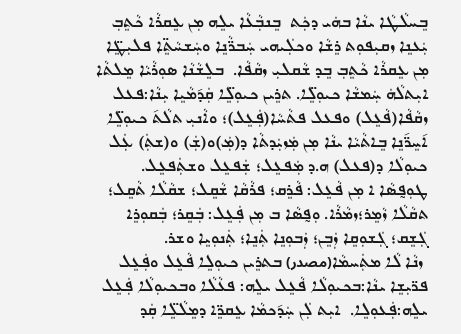ܒܸܚܠܵܛܵܐ ܝܢܵܐ ܒܗܿܝ ܕܟܲܬ  ܒܸܢܒܼܵܥܵܐ ܝܠܸܗ ܡܼܢ ܥܸܩܪܵܐ ܟܵܬܸܒܼ ܝܲܥܢܸܐ ܙܩܝܼܦܘܼܬ ܪܸܫܵܐ ܘܟܠܲܝܗܝ ܚܲܒܖ̈ܵܢܸܐ ܘܚܲܫܚܵܬܸ̈ܐ ܦܠܝܼܛܸ̈ܐ ܡܼܢ ܥܸܩܪܵܐ ܟܵܬܸܒܼ ܒܸܕ ܫܵܩܠܝܼ ܙܩܵܦܵܐ.  ܒܠܸܫܵܢܵܐ ܣܘܼܪܵܝܵܐ ܡܸܠܬܵܐ ܐܝܼܬܠܵܗܿ ܚܲܡܫܵܐ ܟܝܘܼܠܸ̈ܐ. ܬܪܸܝܢ ܟܝܘܼܠܸ̈ܐ ܩܲܕ݇ܡܵܝܸܐ ܝܼܢܵܐ:ܦܥܠ ܙܩܵܦܵܐ(ܦܵܥܸܠ) ܘܦܥܠ ܦܬܵܚܵܐ(ܦܲܥܸܠ)؛ ܘܐܵܢܝܼ ܬܠܵܬ݇ ܟܝܘܼܠܸ̈ܐ ܐ݇ܚܸܖ̈݇ܢܸܐ ܒܸܐܬܵܝܵܐ ܝܢܵܐ ܡܼܢ ܡܲܙܝܲܕܬܵܐ ܕ(ܡܲ)ܘ(ܫܲ) ܘ(ܫܬܲ) ܥܲܠ ܟܝܘܼܠܵܐ ܕ(ܦܥܠ) ܗ.ܕ ܡܲܦܥܸܠ؛ ܫܲܦܥܸܠ ܘܫܬܲܦܥܸܠ.
ܛܘܼܦ̰ܣܵܐ ܐ ܡܼܢ ܦܵܥܸܠ: ܦܵܪܸܩ؛ ܦܪܵܩܵܐ ܫܵܩܸܠ؛ ܫܩܵܠܵܐ ܬܵܩܸܠ؛ ܬܩܵܠܵܐ ܙܵܡܸܪ؛ܙܡܵܪܵܐ. ܘܼܦ̰ܣܵܐ ܒ ܡܼܢ ܦܲܥܸܠ: ܒܲܩܸܪ؛ ܒܲܩܘܼܪܸܐ ܓܲܫܸܩ؛ ܓܲܫܘܼܩܸܐ ܙܲܒܸܢ؛ ܙܲܒܘܼܢܸܐ ܬܲܢܸܐ؛ ܬܲܢܘܼܝܸܐ ܘܫܪ.
 ܙܢܵܐ ܠܵܐ ܡܬܲܚܡܵܐ(مصدر) ܒܬܪܸܝܢ ܟܝܘܼܠܸܐ ܦܵܥܸܠ ܘܦܲܥܸܠ ܦܖ̈ܝܼܫܸܐ ܝܢܵܐ:ܒܟܝܘܼܠܵܐ ܦܵܥܸܠ ܝܠܸܗ: ܦܥܵܠܵܐ ܘܒܟܝܘܼܠܵܐ ܦܲܥܸܠ ܝܠܸܗ:ܦܲܥܘܼܠܸܐ.  ܐܝܼܬ ܠܲܢ ܚܲܕ݇ܟܡܵܐ ܥܸܩܖܸ̈ܐ ܕܡܸܠܵܠܸ̈ܐ ܩܲܕ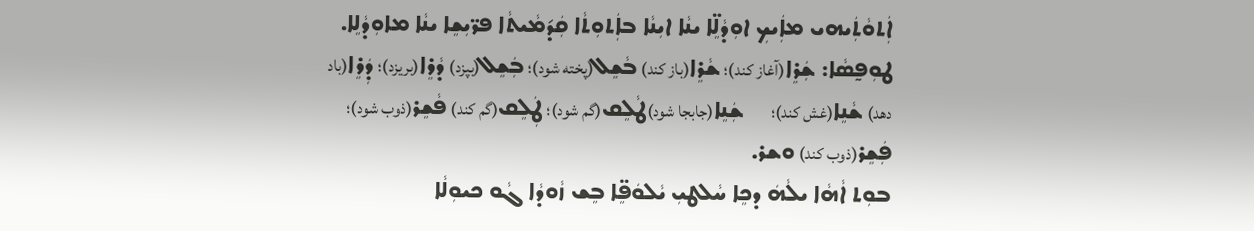ܐܲܬܘܵܬܲܝܗܝ ܡܐܲܝܟܼ ܐܘܼܕܵܠܸ̈ܐ ܝܢܵܐ ܐܝܼܢܵܐ ܒܐܲܬܘܼܬܵܐ ܩܲܕ݇ܡܵܝܬܵܐ ܦܖ̈ܝܼܫܸܐ ܝܢܵܐ ܡܐܘܼܕܵܠܸܐ. ܛܘܼܦ̰ܣܵܐ: ܫܲܪܸܐ(آغاز کند)؛ ܫܵܪܸܐ(باز کند) ܒܵܫܸܠ(پخته شود)؛ ܒܲܫܸܠ(بپزد) ܕܵܪܸܐ(بریزد)؛ ܕܲܪܸܐ(باد دهد) ܫܵܢܸܐ(غش کند)؛        ܫܲܢܸܐ(جابجا شود)ܛܵܠܸܩ(گم شود)؛ ܛܲܠܸܩ(گم کند) ܦܵܫܸܪ(ذوب شود)؛ ܦܲܫܸܪ(ذوب کند) ܘܫܪ.
ܒܘܼܬ ܐܵܗܵܐ ܝܠܵܗܿ ܕܟܸܐ ܚܵܠܛܝܼ ܝܵܠܘܿܦܸ̈ܐ ܒܸܫ ܙܵܘܕܵܐ ܓܵܘ ܟܝܘܼܠܵܐ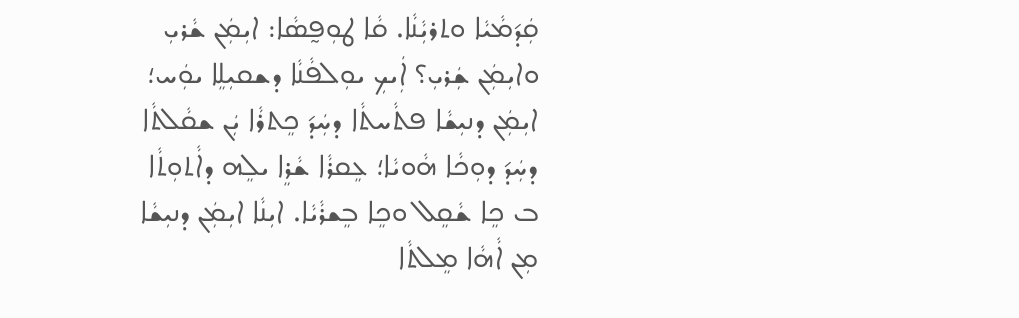ܩܲܕ݇ܡܵܝܵܐ ܘܬܪܝܼܵܢܵܐ. ܩܵܐ ܛܘܼܦ̰ܣܵܐ: ܐܝܼܡܲܢ ܫܵܪܝܼ ܘܐܝܼܡܲܢ ܫܲܪܝܼ؟ ܐܲܝܟܼ ܝܘܼܠܦܵܢܵܐ ܕܫܩܝܼܠܸܐ ܝܘܲܚ؛ ܐܝܼܡܲܢ ܕܢܝܼܫܵܐ ܦܬܵܚܬܵܐ ܕܚܲܕ݇ ܟܸܬܪܵܐ ܝܲܢ ܫܩܵܠܬܵܐ ܕܚܲܕ݇ ܕܘܼܟܵܐ ܗܵܘܝܵܐ؛ ܥܸܩܪܵܐ ܫܵܪܸܐ ܝܠܸܗ ܕܐܵܬܘܼܬܵܐ ܒ ܟܸܐ ܫܵܩܸܠ ܘܟܸܐ ܒܸܫܪܵܝܵܐ. ܐܝܼܢܵܐ ܐܝܼܡܲܢ ܕܢܝܼܫܵܐ ܡܼܢ ܐܵܗܵܐ ܡܸܠܬܵܐ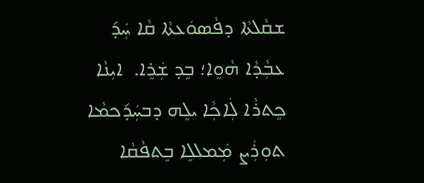ܫܩܵܠܬܵܐ ܕܦܵܣܘܿܥܬܵܐ ܩܵܐ ܚܲܕ݇ ܥܒܼܵܕܵܐ ܗܵܘܸܐ؛ ܒܸܕ ܫܲܪܸܐ.  ܐܝܼܢܵܐ ܟܸܬܪܵܐ ܠܲܐܟܼܵܐ ܝܠܸܗ ܕܒܚܲܕ݇ܟܡܵܐ ܬܘܼܪܲܨ ܡܲܡܠܠܸܐ ܒܸܬܦܵܩܵܐ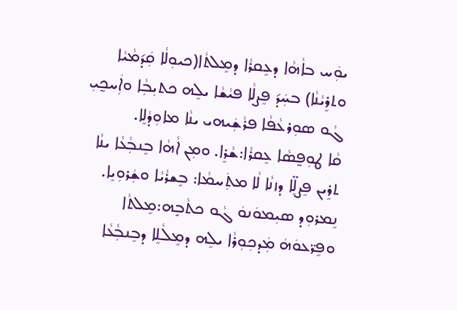ܝܘܲܚ ܒܐܵܗܵܐ ܕܥܸܩܪܵܐ ܕܡܸܠܬܵܐ(ܟܝܘܼܠܵܐ ܩܲܕ݇ܡܵܝܵܐ ܘܬܪܸܝܵܢܵܐ) ܒܚܲܕ݇ ܦܸܨܠܵܐ ܦܝܵܫܵܐ ܝܠܸܗ ܟܬܝܼܒܼܵܐ ܘܐܲܚܟ̰ܝܼ ܓܵܘ ܣܘܼܪܥܵܦܵܐ ܦܪܵܫܲܝܗܝ ܝܢܵܐ ܡܐܘܼܕܵܠܸܐ.
ܩܵܐ ܛܘܼܦ̰ܣܵܐ ܥܸܩܪܵܐ:ܫܵܪܸܐ. ܘܡܼܢ ܐܵܗܵܐ ܒܸܢܒܼܵܥܵܐ ܝܢܵܐ ܬܪܸܝܢ ܦܸܨܠܸ̈ܐ ܕܙܢܵܐ ܠܵܐ ܡܬܲܚܡܵܐ: ܒܸܫܪܵܝܵܐ ܘܫܲܪܘܼܝܸܐ.                       ܢܸܡܪܘܼܕ ܣܝܼܡܘܿܢܘܿ ܓܵܘ ܟܬܵܒܼܸܗ:ܡܸܠܬܵܐ ܘܦܸܖ̈ܥܘܿܗܿ ܡܲܕܟܼܘܼܪܵܐ ܝܠܸܗ ܕܡܸܠܵܠܸܐ ܕܒܸܢܒܼܵܥܵܐ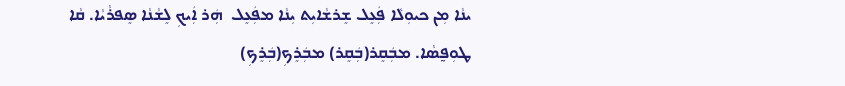ܝܢܵܐ ܡܼܢ ܟܝܘܼܠܵܐ ܦܲܥܸܠ ܫܸܪܫܵܐܝܼܬ ܝܼܢܵܐ ܡܦܲܥܸܠ  ܗܲܪ ܐܲܝܟܼ ܠܸܫܵܢܵܐ ܣܸܦܪܵܝܵܐ. ܩܵܐ ܛܘܼܦ̰ܣܵܐ. ܡܒܲܩܸܪ(ܒܲܩܸܪ) ܡܒܲܪܸܟܼ(ܒܲܪܸܟܼ)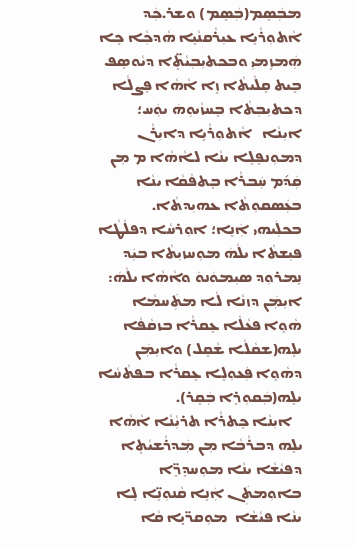ܡܒܲܣܸܡ(ܒܲܣܸܡ) ܘܫܪ.ܟܲܕ ܐܵܬܘܼܪܵܝܸܐ ܥܝܼܪܵܩܢܵܝܸܐ ܗܵܕܟܼܵܐ ܟܸܐ ܗܲܡܙܸܡܝܼ ܘܒܟܬܝܼܒܼܝܵܬܸ̈ܐ ܕܝܵܘܣܸܦ ܒܸܝܬ ܩܸܠܵܝܬܵܐ ܙܸܐ ܐܵܗܵܐ ܦܸܨܠܵܐ ܕܟܬܝܼܒܼܬܵܐ ܒܸܚܙܵܝܘܼܗܿ ܝܘܲܚ؛ ܐܝܼܢܵܐ   ܐܵܬܘܼܪܵܝܸܐ ܕܐܝܼܪܵܢ ܕܡܘܼܢܦܸܠܸܐ ܝܢܵܐ ܠܐܵܗܵܐ ܡ ܡܼܢ  ܩܲܕ݇ܡ ܚܲܒܪܵܐ ܒܸܬܦܵܩܵܐ ܝܢܵܐ ܒܥܲܣܩܘܼܬܵܐ ܥܗܝܼܕܬܵܐ.    ܒܟܠܲܝܗܝ ܐܲܢܸܐ؛ ܐܘܼܪܚܵܐ ܕܦܠܵܛܵܐ ܦܝܼܫܬܵܐ ܝܠܵܗܿ ܡܘܼܚܙܝܼܬܵܐ ܒܝܲܕ ܢܸܡܪܘܼܕ ܣܝܼܡܘܿܢܘܿ ܘܐܵܗܵܐ ܝܠܵܗܿ: ܐܝܼܡܲܢ ܕܙܢܵܐ ܠܵܐ ܡܬܲܚܡܵܐ ܗܵܘܸܐ ܦܥܵܠܵܐ ܥܸܩܪܵܐ ܒܙܩܵܦܵܐ ܝܠܸܗ(ܫܩܵܠܵܐ ܫܵܩܸܠ) ܘܐܝܼܡܲܢ ܕܗܵܘܸܐ ܦܲܥܘܼܠܸܐ ܥܸܩܪܵܐ ܒܦܬܵܚܵܐ ܝܠܸܗ(ܒܲܩܘܼܪܸܐ ܒܲܩܸܪ).
   ܐܝܼܢܵܐ ܟܸܬܪܵܐ ܬܪܝܼܵܢܵܐ ܐܵܗܵܐ ܝܠܸܗ ܕܒܪܵܒܵܐ ܡܼܢ ܡܲܕܪܵܫܝܵܬܸܐ ܕܦܝܵܫܵܐ ܝܢܵܐ ܡܘܼܚܕܸܖܸ̈ܐ ܒܐܘܼܡܬܲܢ ܐܲܢܸܐ ܩܵܢܘܼܢܸ̈ܐ ܠܸܐ ܝܢܵܐ ܦܝܵܫܵܐ  ܡܘܼܩܖ̈ܝܼܸܐ ܩܵܐ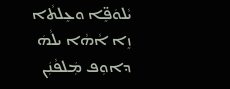ܝܵܠܘܿܦܸ̈ܐ ܘܥܸܠܬܵܐ ܙܸܐ ܐܵܗܵܐ ܝܠܵܗܿ ܕܐܘܼܦ ܡܲܠܦܵܢܲܢ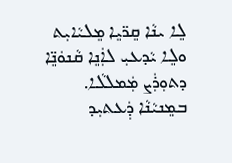ܠܸܐ ܝܢܵܐ ܩܸܖ̈ܝܸܐ ܡܸܠܝܵܐܝܼܬ ܘܠܸܐ ܝܵܕܥܝܼ ܠܐܲܢܸܐ ܩܵܢܘܿܢܸ̈ܐ ܕܬܘܼܪܲܨ ܡܲܡܠܠܵܐ.  ܒܡܸܢܝܵܢܵܐ ܕܲܥܬܝܼܕ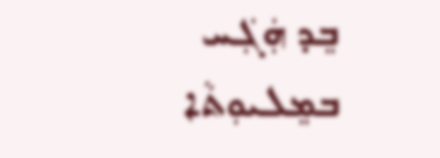ܒܸܕ ܗܲܓܲܚ ܒܡܸܠܝܘܼܬܵܐ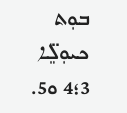ܒܘܼܬ ܟܝܘܼܠܸ̈ܐ 3؛4 ܘ5.